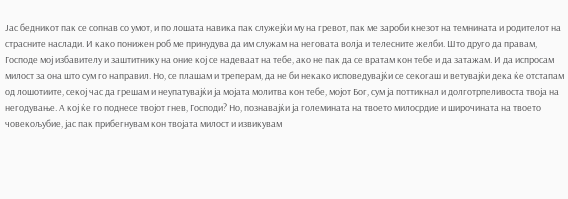Јас бедникот пак се сопнав со умот, и по лошата навика пак служејќи му на гревот, пак ме зароби кнезот на темнината и родителот на страсните наслади. И како понижен роб ме принудува да им служам на неговата волја и телесните желби. Што друго да правам, Господе мој избавителу и заштитнику на оние кој се надеваат на тебе, ако не пак да се вратам кон тебе и да затажам. И да испросам милост за она што сум го направил. Но, се плашам и треперам, да не би некако исповедувајќи се секогаш и ветувајќи дека ќе отстапам од лошотиите, секој час да грешам и неупатувајќи ја мојата молитва кон тебе, мојот Бог, сум ја поттикнал и долготрпеливоста твоја на негодување. А кој ќе го поднесе твојот гнев, Господи? Но, познавајќи ја големината на твоето милосрдие и широчината на твоето човекољубие, јас пак прибегнувам кон твојата милост и извикувам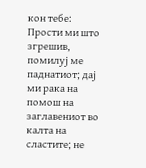кон тебе: Прости ми што згрешив, помилуј ме паднатиот; дај ми рака на помош на заглавениот во калта на сластите; не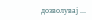дозволувај ...